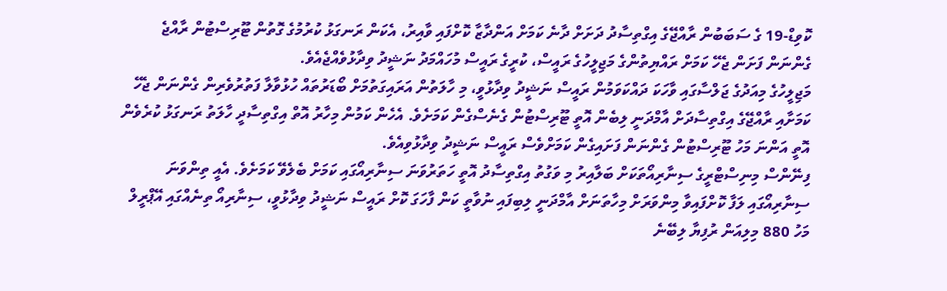ކޮވިޑް-19 ގެ ސަބަބުން ރާއްޖޭގެ އިގްތިސާދު ދަށަށް ދާނެ ކަމަށް އަންދާޒާ ކޮށްފައި ވާއިރު، އެކަން ރަނގަޅު ކުރުމުގެ ގޮތުން ޓޫރިސްޓުން ރާއްޖެ ގެންނަން ފަށަން ޖެހޭ ކަމަށް ރައްޔިތުންގެ މަޖިލީހުގެ ރައީސް، ކުރީގެ ރައީސް މުހައްމަދު ނަޝީދު ވިދާޅުވެއްޖެއެވެ.
މަޖިލީހުގެ މިއަދުގެ ޖަލްސާގައި ވާހަކަ ދައްކަވަމުން ރައީސް ނަޝީދު ވިދާޅުވީ، މި ހާލަތުން އަރައިގަތުމަށް ބޯޑަރުތައް ހުޅުވާލާ ފަތުރުވެރިން ގެންނަން ޖެހޭ ކަމަށާއި ރާއްޖޭގެ އިގްތިސާދަށް އާމްދަނީ ލިބެން އޮތީ ޓޫރިސްޓުން ގެނެސްގެން ކަމަށެވެ. އެހެން ކަމުން މިހާރު އޮތް އިގްތިސާދީ ހާލަތު ރަނގަޅު ކުރެވެން އޮތީ އަންނަ މަހު ޓޫރިސްޓުން ގެންނަން ފަށައިގެން ކަމަށްވެސް ރައީސް ނަޝީދު ވިދާޅުވިއެވެ.
ފިނޭންސް މިނިސްޓްރީގެ ސިނާރިއޯތަކަށް ބަލާއިރު މި ވަގުތު އިގްތިސާދު އޮތީ ހަތަރުވަނަ ސިނާރިއޯގައި ކަމަށް ބެލެވޭ ކަމަށެވެ. އެއީ ތިންވަނަ ސިނާރިއޯގައި ލަފާ ކޮށްފައިވާ މިންވަރަށް މިހާތަނަށް އާމްދަނީ ލިބިފައި ނުވާތީ ކަން ފާހަގަ ކޮށް ރައީސް ނަޝީދު ވިދާޅުވީ، ސިނާރިއޯ ތިނެއްގައި އޭޕްރީލް މަހު 880 މިލިއަން ރުފިޔާ ލިބޭނެ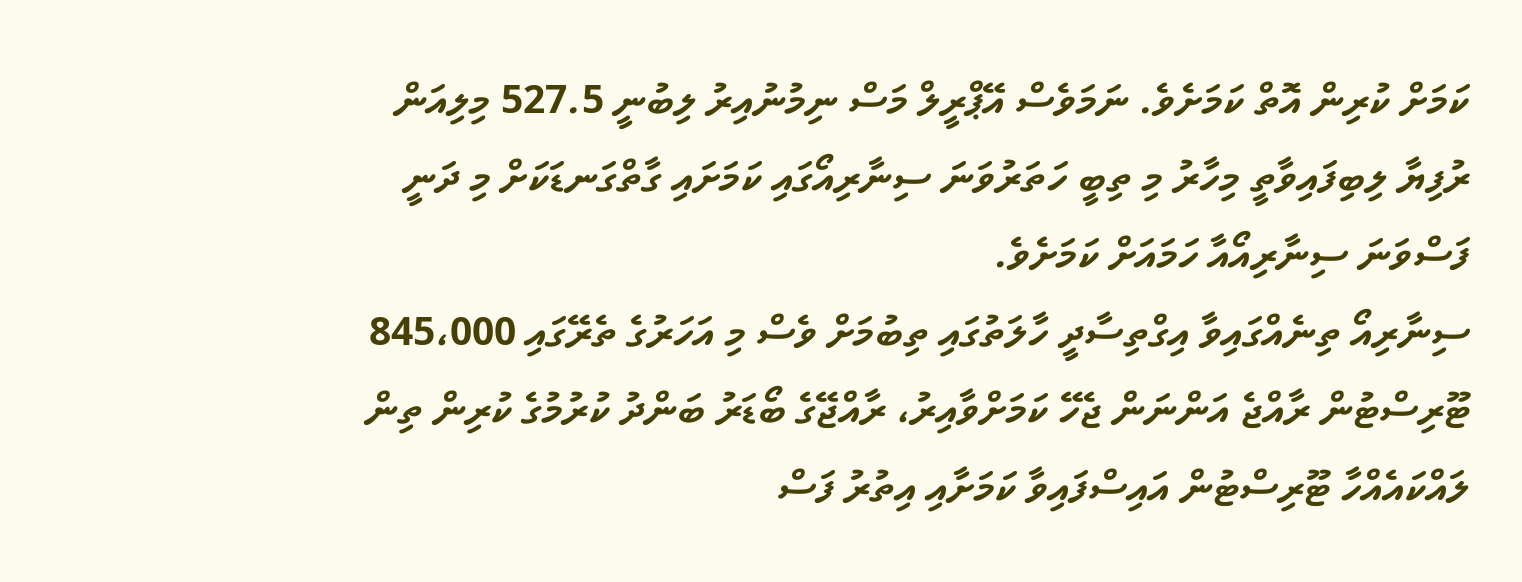ކަމަށް ކުރިން އޮތް ކަމަށެވެ. ނަމަވެސް އޭޕްރީލް މަސް ނިމުނުއިރު ލިބުނީ 527.5 މިލިއަން ރުފިޔާ ލިބިފައިވާތީ މިހާރު މި ތިބީ ހަތަރުވަނަ ސިނާރިއޯގައި ކަމަށައި ގާތްގަނޑަކަށް މި ދަނީ ފަސްވަނަ ސިނާރިއޯއާ ހަމައަށް ކަމަށެވެ.
ސިނާރިއޯ ތިނެއްގައިވާ އިގްތިސާދީ ހާލަތުގައި ތިބުމަށް ވެސް މި އަހަރުގެ ތެރޭގައި 845،000 ޓޫރިސްޓުން ރާއްޖެ އަންނަން ޖެހޭ ކަމަށްވާއިރު، ރާއްޖޭގެ ބޯޑަރު ބަންދު ކުރުމުގެ ކުރިން ތިން ލައްކައެއްހާ ޓޫރިސްޓުން އައިސްފައިވާ ކަމަށާއި އިތުރު ފަސް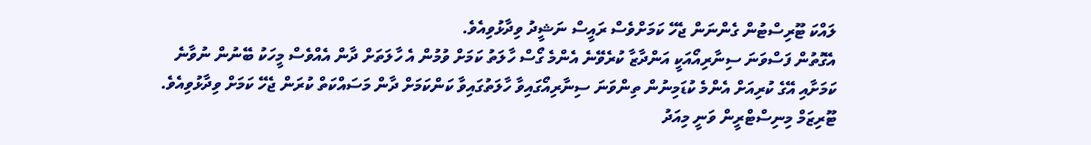ލައްކަ ޓޫރިސްޓުން ގެންނަން ޖެހޭ ކަމަށްވެސް ރައީސް ނަޝީދު ވިދާޅުވިއެވެ.
އެގޮތުން ފަސްވަނަ ސިނާރިއޯއަކީ އަންދާޒާ ކުރެވޭނެ އެންމެ ގޯސް ހާލަތު ކަމަށް ވުމުން އެ ހާލަތަށް ދާން އެއްވެސް މީހަކު ބޭނުން ނުވާނެ ކަމަށާއި އޭގެ ކުރިއަށް އެންމެ ކުޑަމިނުން ތިންވަނަ ސިނާރިއޯގައިވާ ހާލަތުގައިވާ ކަންކަމަށް ދާން މަސައްކަތް ކުރަން ޖެހޭ ކަމަށް ވިދާޅުވިއެވެ.
ޓޫރިޒަމް މިނިސްޓްރީން ވަނީ މިއަދު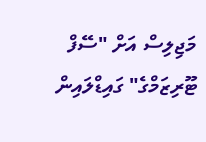މަޖިލިސް އަށް "ސޭފް ޓޫރިޒަމްގެ" ގައިޑްލައިން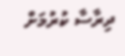ދިރާސާ ކުރުމަށް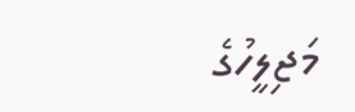މަޖިލީހުގެ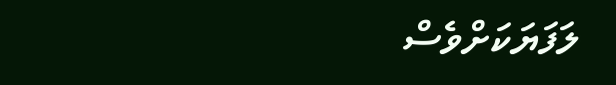ލަފަޔަކަށްވެސް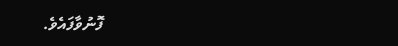ފޮނުވާފައެވެ.